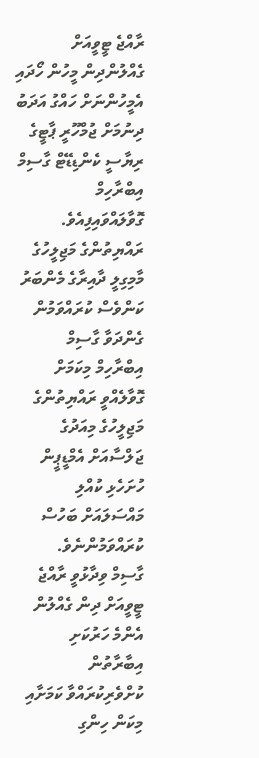ރާއްޖެ ޓީވީއަށް ގެއްލުންދިން މީހުން ހޯދައި އެމީހުންނަށް ހައްގު އަދަބު ދިނުމަށް ޖުމްހޫރީ ޕާޓީގެ ރިޔާސީ ކެންޑިޑޭޓް ގާސިމް އިބްރާހިމް ގޮވާލައްވައިފިއެވެ.
ރައްޔިތުންގެ މަޖިލީހުގެ މާމިގިލީ ދާއިރާގެ މެންބަރު ކަންވެސް ކުރައްވަމުން ގެންދަވާ ގާސިމް އިބްރާހިމް މިކަމަށް ގޮވާލެއްވީ ރައްޔިތުންގެ މަޖިލީހުގެ މިއަދުގެ ޖަލްސާއަށް އެމްޑީޕީން ހުށަހެޅި ކުއްލި މައްސަލައަށް ބަހުސް ކުރައްވަމުންނެވެ.
ގާސިމް ވިދާޅުވީ ރާއްޖެ ޓީވީއަށް ދިން ގެއްލުން އެންމެ ހަރުކަށި އިބާރާތުން ކުށްވެރިކުރައްވާ ކަމަށާއި މިކަން ހިންގި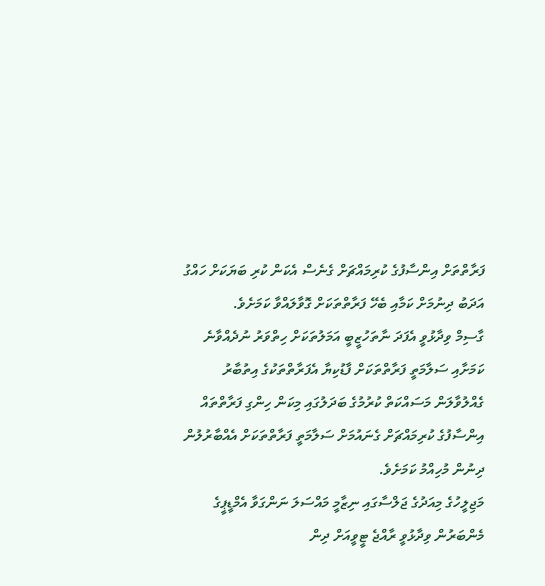ފަރާތްތަށް އިންސާފުގެ ކުރިމައްޗަށް ގެނެސް އެކަން ކުރި ބަޔަކަށް ހައްގު އަދަބު ދިނުމަށް ކަމާއި ބެހޭ ފަރާތްތަކަށް ގޮވާލައްވާ ކަމަށެވެ.
ގާސިމް ވިދާޅުވީ އެފަދަ ނާތަހުޒީބީ އަމަލުތަކަށް ހިތްވަރު ނުދެއްވާނެ ކަމަށާއި ސަލާމަތީ ފަރާތްތަކަށް ފާޑުކިޔާ އެފަރާތްތަކުގެ އިތުބާރު ގެއްލުވާލަން މަސައްކަތް ކުރުމުގެ ބަދަލުގައި މިކަން ހިންގި ފަރާތްތައް އިންސާފުގެ ކުރިމައްޗަށް ގެނައުމަށް ސަލާމަތީ ފަރާތްތަކަށް އެއްބާރުލުން ދިނުން މުހިއްމު ކަމަށެވެ.
މަޖިލީހުގެ މިއަދުގެ ޖަލްސާގައި ނިޒާމީ މައްސަލަ ނަންގަވާ އެމްޑީޕީގެ މެންބަރުން ވިދާޅުވީ ރާއްޖެ ޓީވީއަށް ދިން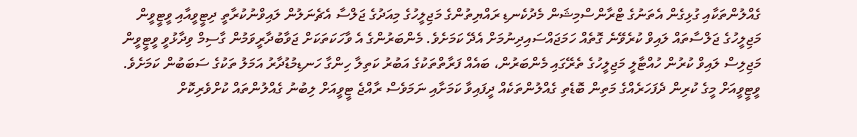ގެއްލުންތަކާއި ގުޅިގެން އެތަނުގެ ޓްރާންސްމިޝަން މެދުކެނޑި ރައްޔިތުންގެ މަޖިލީހުގެ މިއަދުގެ ޖަލްސާ އެޗެނަލުން ލައިވްނުކުރާތީ ދިޓީވީއާއި ވީޓީވީން މަޖިލީހުގެ ޖަލްސާތައް ލައިވް ކުރެވޭނެ ގޮތެއް ހަމަޖައްސައިދިނުމަށް އެދޭ ކަމަށެވެ. މެންބަރުންގެ އެ ވާހަކަތަކަށް ޖަވާބުދާރީވަމުން ގާސިމް ވިދާޅުވީ ވީޓީވީން މަޖިލިސް ލައިވް ކުރުން ހުއްޓާލީ މަޖިލީހުގެ ތެރޭގައި މެންބަރުން، ބައެއް ފަރާތްތަކުގެ އަބުރު ކަތިލާ ހިންގާ ހަނޑިމުޑުދާރު އަމަލު ތަކުގެ ސަބަބުން ކަމަށެވެ.
ވީޓީވީއަށް މީގެ ކުރިން ދެފަހަރެއްގެ މަތިން ބޮޑެތި ގެއްލުންތަކެއް ދީފައިވާ ކަމަށާއި ނަމަވެސް ރާއްޖެ ޓީވީއަށް ލިބުނު ގެއްލުންތައް ކުށްވެރިކޮށް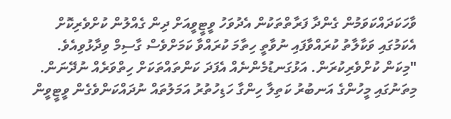ވާހަކަދައްކަވަމުން ގެންދާ ފަރާތްތަކުން އެދުވަހު ވީޓީވީއަށް ދިން ގެއްލުން ކުށްވެރިކޮށް އެކަމުގައި ވަކާލާތު ކުރައްވާފައި ނުވާތީ ހިތާމަ ކުރައްވާ ކަމަށްވެސް ގާސިމް ވިދާޅުވިއެވެ.
"މިކަން ކުށްވެރިކުރަން. އަޅުގަނޑުމެންނެއް އެފަދަ ކަންތައްތަކަށް ހިތްވަރެއް ނުދޭނަން. މިތަނުގައި މީހުންގެ އަނބުރު ކަތިލާ ހިންގާ ހަޑިހުތުރު އަމަލުތައް ނުދައްކަންވެގެން ވީޓީވީން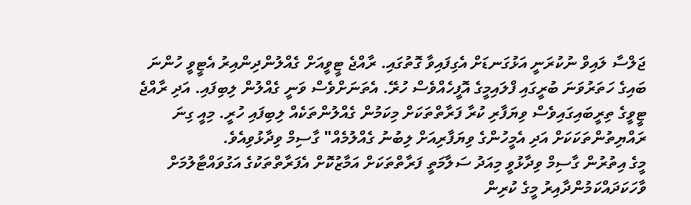ޖަލްސާ ލައިވް ނުކުރަނީ އަޅުގަނޑަށް އެގިފައިވާ ގޮތުގައި. ރާއްޖެ ޓީވީއަށް ގެއްލުންދިންއިރު އެޓީވީ ހުންނަ ބައިގެ ހަތަރުވަނަ ބުރީގައި ފްލައިމީގެ އޮފީހެއްވެސް ހުރޭ. އެތަނަށްވެސް ވަނީ ގެއްލުން ލިބިފައި. އަދި ރާއްޖެ ޓީވީގެ ތިރީބައިގައިވެސް ވިޔަފާރި ކުރާ ފަރާތްތަކަށް މިކަމުން ގެއްލުންތަކެއް ލިބިފައި ހުރީ. މިއީ ގިނަ ރައްޔިތުންތަކަކަށް އަދި އެމީހުންގެ ވިޔަފާރިއަށް ލިބުނު ގެއްލުމެއް" ގާސިމް ވިދާޅުވިއެވެ.
މީގެ އިތުރުން ގާސިމް ވިދާޅުވީ މިއަދު ސަލާމަތީ ފަރާތްތަކަށް އަމާޒުކޮށް އެފަރާތްތަކުގެ އަގުވައްޓާލުމަށް ވާހަކަދައްކަމުންދާއިރު މީގެ ކުރިން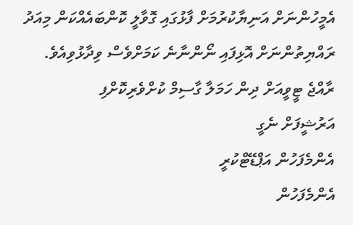އެމީހުންނަށް އަނިޔާކުރުމަށް ފާޅުގައި ގޮވާލީ ކޮންބައެއްކަން މިއަދު ރައްޔިތުންނަށް އޮޅިފައި ނޯންނާނެ ކަމަށްވެސް ވިދާޅުވިއެވެ.
ރާއްޖެ ޓީވީއަށް ދިން ހަމަލާ ގާސިމް ކުށްވެރިކޮށްފި
އަރުޝީފަށް ނެގީ
އެންމެފަހުން އަޕްޑޭޓްކުރީ
އެންމެފަހުން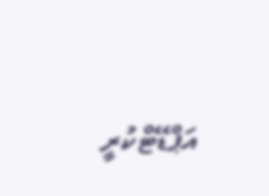އަޕްޑޭޓްކުރީ